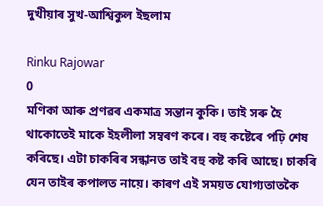দুখীয়াৰ সুখ-আশ্বিকুল ইছলাম

Rinku Rajowar
0
মণিকা আৰু প্ৰণৱৰ একমাত্র সন্তান কুকি। তাই সৰু হৈ থাকোতেই মাকে ইহলীলা সম্বৰণ কৰে। বহু কষ্টেৰে পঢ়ি শেষ কৰিছে। এটা চাকৰিৰ সন্ধানত তাই বহু কষ্ট কৰি আছে। চাকৰি যেন তাইৰ কপালত নায়ে। কাৰণ এই সময়ত যোগ্যতাতকৈ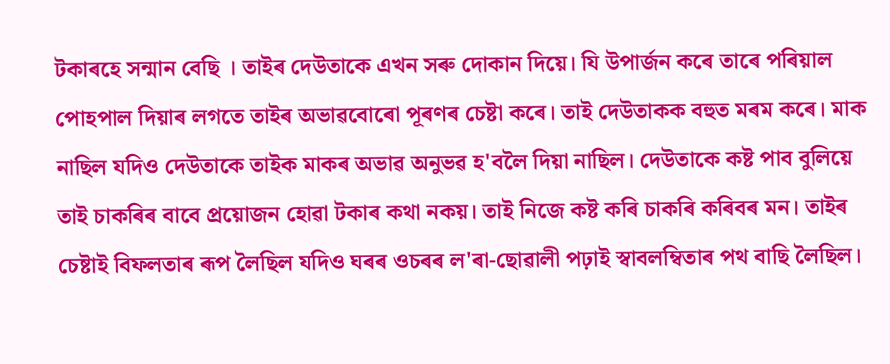টকাৰহে সন্মান বেছি । তাইৰ দেউতাকে এখন সৰু দোকান দিয়ে। যি উপার্জন কৰে তাৰে পৰিয়াল পোহপাল দিয়াৰ লগতে তাইৰ অভাৱবোৰো পূৰণৰ চেষ্টা কৰে। তাই দেউতাকক বহুত মৰম কৰে। মাক নাছিল যদিও দেউতাকে তাইক মাকৰ অভাৱ অনুভৱ হ'বলৈ দিয়া নাছিল। দেউতাকে কষ্ট পাব বুলিয়ে তাই চাকৰিৰ বাবে প্রয়োজন হোৱা টকাৰ কথা নকয়। তাই নিজে কষ্ট কৰি চাকৰি কৰিবৰ মন। তাইৰ চেষ্টাই বিফলতাৰ ৰূপ লৈছিল যদিও ঘৰৰ ওচৰৰ ল'ৰা-ছোৱালী পঢ়াই স্বাবলম্বিতাৰ পথ বাছি লৈছিল।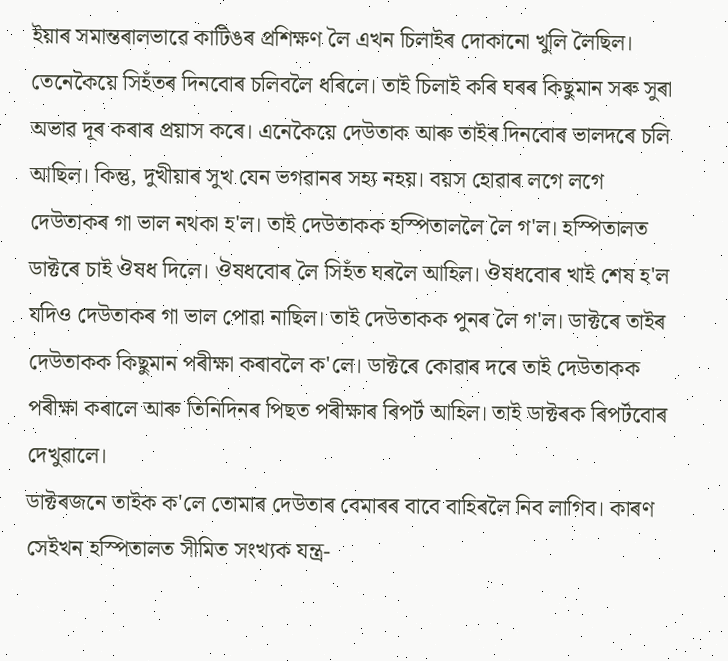ইয়াৰ সমান্তৰালভাৱে কাটিঙৰ প্রশিক্ষণ লৈ এখন চিলাইৰ দোকানো খুলি লৈছিল। তেনেকৈয়ে সিহঁতৰ দিনবোৰ চলিবলৈ ধৰিলে। তাই চিলাই কৰি ঘৰৰ কিছুমান সৰু সুৰা অভাৱ দূৰ কৰাৰ প্ৰয়াস কৰে। এনেকৈয়ে দেউতাক আৰু তাইৰ দিনবোৰ ভালদৰে চলি আছিল। কিন্তু, দুখীয়াৰ সুখ যেন ভগৱানৰ সহ্য নহয়। বয়স হোৱাৰ লগে লগে দেউতাকৰ গা ভাল নথকা হ'ল। তাই দেউতাকক হস্পিতাললৈ লৈ গ'ল। হস্পিতালত ডাক্টৰে চাই ঔষধ দিলে। ঔষধবোৰ লৈ সিহঁত ঘৰলৈ আহিল। ঔষধবোৰ খাই শেষ হ'ল যদিও দেউতাকৰ গা ভাল পোৱা নাছিল। তাই দেউতাকক পুনৰ লৈ গ'ল। ডাক্টৰে তাইৰ দেউতাকক কিছুমান পৰীক্ষা কৰাবলৈ ক'লে। ডাক্টৰে কোৱাৰ দৰে তাই দেউতাকক পৰীক্ষা কৰালে আৰু তিনিদিনৰ পিছত পৰীক্ষাৰ ৰিপৰ্ট আহিল। তাই ডাক্টৰক ৰিপৰ্টবোৰ দেখুৱালে।
ডাক্টৰজনে তাইক ক'লে তোমাৰ দেউতাৰ বেমাৰৰ বাবে বাহিৰলৈ নিব লাগিব। কাৰণ সেইখন হস্পিতালত সীমিত সংখ্যক যন্ত্র-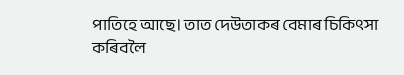পাতিহে আছে। তাত দেউতাকৰ বেমাৰ চিকিৎসা কৰিবলৈ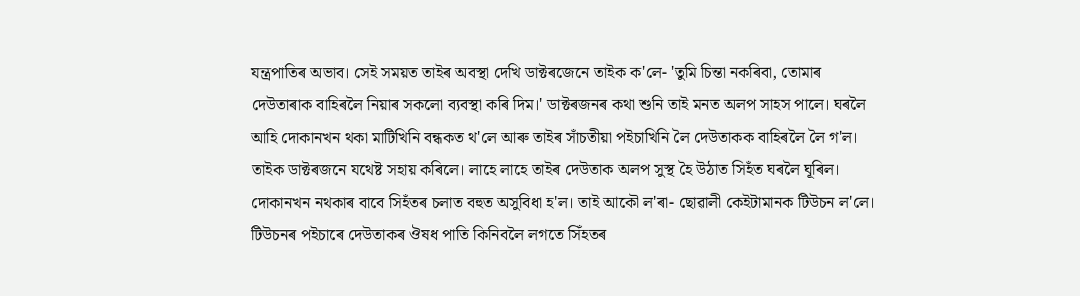যন্ত্রপাতিৰ অভাব। সেই সময়ত তাইৰ অবস্থা দেখি ডাক্টৰজেনে তাইক ক'লে- 'তুমি চিন্তা নকৰিবা, তোমাৰ দেউতাৰাক বাহিৰলৈ নিয়াৰ সকলো ব্যবস্থা কৰি দিম।' ডাক্টৰজনৰ কথা শুনি তাই মনত অলপ সাহস পালে। ঘৰলৈ আহি দোকানখন থকা মাটিখিনি বন্ধকত থ'লে আৰু তাইৰ সাঁচতীয়া পইচাখিনি লৈ দেউতাকক বাহিৰলৈ লৈ গ'ল। তাইক ডাক্টৰজনে যথেষ্ট সহায় কৰিলে। লাহে লাহে তাইৰ দেউতাক অলপ সুস্থ হৈ উঠাত সিহঁত ঘৰলৈ ঘূৰিল। দোকানখন নথকাৰ বাবে সিহঁতৰ চলাত বহুত অসুবিধা হ'ল। তাই আকৌ ল'ৰা- ছোৱালী কেইটামানক টিউচন ল'লে। টিউচনৰ পইচাৰে দেউতাকৰ ঔষধ পাতি কিনিবলৈ লগতে সিঁহতৰ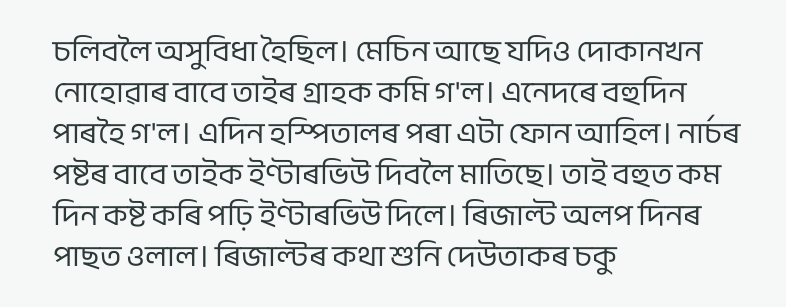চলিবলৈ অসুবিধা হৈছিল। মেচিন আছে যদিও দোকানখন নোহোৱাৰ বাবে তাইৰ গ্রাহক কমি গ'ল। এনেদৰে বহুদিন পাৰহৈ গ'ল। এদিন হস্পিতালৰ পৰা এটা ফোন আহিল। নাৰ্চৰ পষ্টৰ বাবে তাইক ইণ্টাৰভিউ দিবলৈ মাতিছে। তাই বহুত কম দিন কষ্ট কৰি পঢ়ি ইণ্টাৰভিউ দিলে। ৰিজাল্ট অলপ দিনৰ পাছত ওলাল। ৰিজাল্টৰ কথা শুনি দেউতাকৰ চকু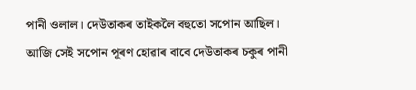পানী ওলাল। দেউতাকৰ তাইকলৈ বহুতো সপোন আছিল। আজি সেই সপোন পূৰণ হোৱাৰ বাবে দেউতাকৰ চকুৰ পানী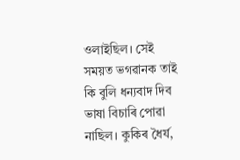ওলাইছিল। সেই সময়ত ভগৱানক তাই কি বুলি ধন্যবাদ দিব ভাষা বিচাৰি পোৱা নাছিল। কুকিৰ ধৈৰ্য,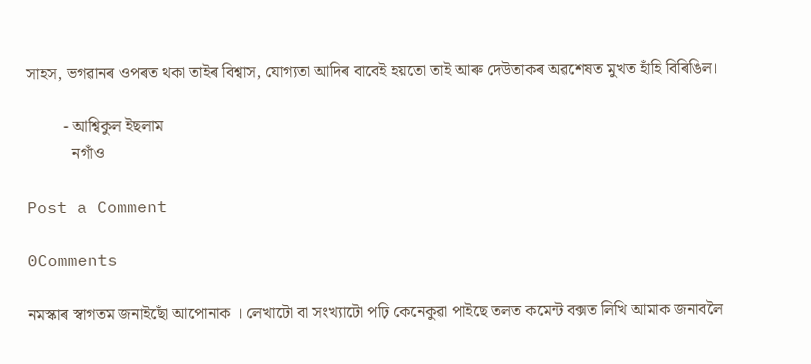সাহস, ভগৱানৰ ওপৰত থকা তাইৰ বিশ্বাস, যোগ্যতা আদিৰ বাবেই হয়তো তাই আৰু দেউতাকৰ অৱশেষত মুখত হাঁহি বিৰিঙিল।

         - আশ্বিকুল ইছলাম
           নগাঁও

Post a Comment

0Comments

নমস্কাৰ স্বাগতম জনাইছোঁ আপোনাক । লেখাটো বা সংখ্যাটো পঢ়ি কেনেকুৱা পাইছে তলত কমেন্ট বক্সত লিখি আমাক জনাবলৈ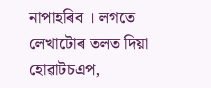নাপাহৰিব । লগতে লেখাটোৰ তলত দিয়া হোৱাটচএপ,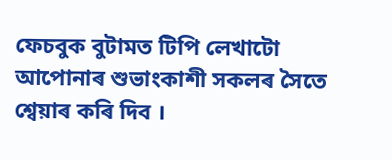ফেচবুক বুটামত টিপি লেখাটো আপোনাৰ শুভাংকাশী সকলৰ সৈতে শ্বেয়াৰ কৰি দিব ।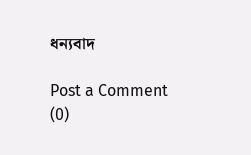ধন্যবাদ

Post a Comment (0)